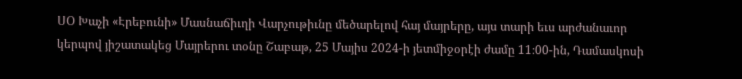ՍՕ Խաչի «Էրեբունի» Մասնաճիւղի Վարչութիւնը մեծարելով հայ մայրերը, այս տարի եւս արժանաւոր կերպով յիշատակեց Մայրերու տօնը Շաբաթ, 25 Մայիս 2024-ի յետմիջօրէի ժամը 11։00-ին, Դամասկոսի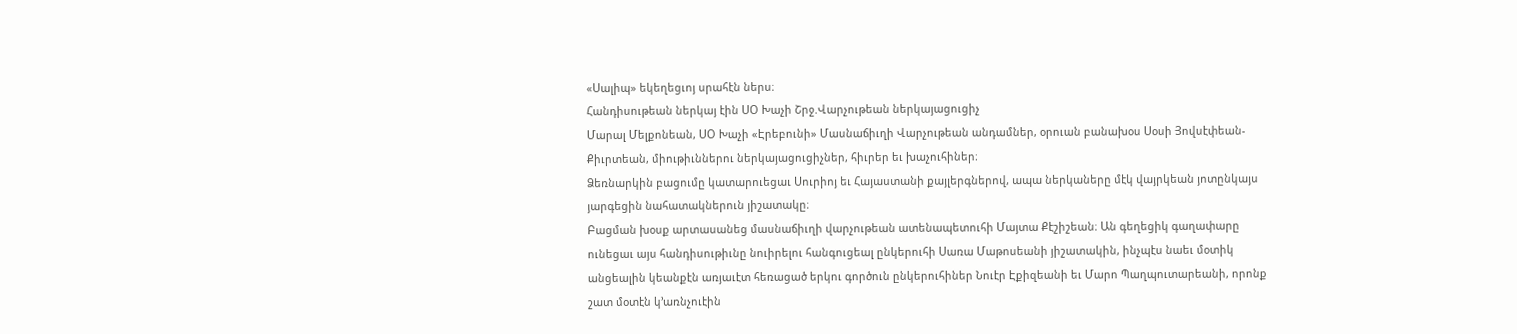«Սալիպ» եկեղեցւոյ սրահէն ներս։
Հանդիսութեան ներկայ էին ՍՕ Խաչի Շրջ.Վարչութեան ներկայացուցիչ
Մարալ Մելքոնեան, ՍՕ Խաչի «Էրեբունի» Մասնաճիւղի Վարչութեան անդամներ, օրուան բանախօս Սօսի Յովսէփեան-Քիւրտեան, միութիւններու ներկայացուցիչներ, հիւրեր եւ խաչուհիներ։
Ձեռնարկին բացումը կատարուեցաւ Սուրիոյ եւ Հայաստանի քայլերգներով, ապա ներկաները մէկ վայրկեան յոտընկայս յարգեցին նահատակներուն յիշատակը։
Բացման խօսք արտասանեց մասնաճիւղի վարչութեան ատենապետուհի Մայտա Քէշիշեան։ Ան գեղեցիկ գաղափարը ունեցաւ այս հանդիսութիւնը նուիրելու հանգուցեալ ընկերուհի Սառա Մաթոսեանի յիշատակին, ինչպէս նաեւ մօտիկ անցեալին կեանքէն առյաւէտ հեռացած երկու գործուն ընկերուհիներ Նուէր Էքիզեանի եւ Մարո Պաղպուտարեանի, որոնք շատ մօտէն կ’առնչուէին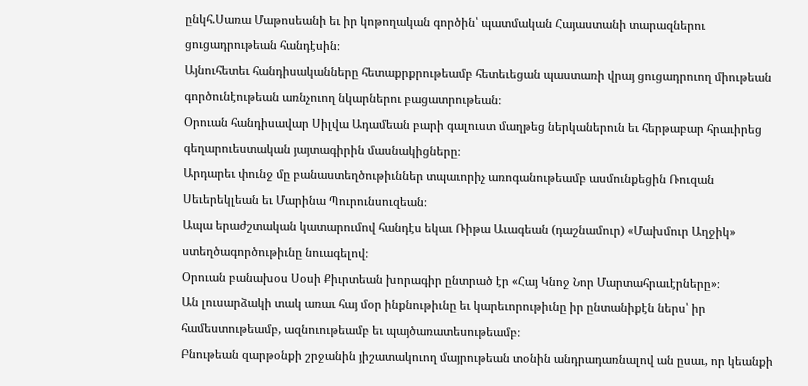ընկհ.Սառա Մաթոսեանի եւ իր կոթողական գործին՝ պատմական Հայաստանի տարազներու ցուցադրութեան հանդէսին։
Այնուհետեւ հանդիսականները հետաքրքրութեամբ հետեւեցան պաստառի վրայ ցուցադրուող միութեան գործունէութեան առնչուող նկարներու բացատրութեան։
Օրուան հանդիսավար Սիլվա Ադամեան բարի գալուստ մաղթեց ներկաներուն եւ հերթաբար հրաւիրեց գեղարուեստական յայտագիրին մասնակիցները։
Արդարեւ փունջ մը բանաստեղծութիւններ տպաւորիչ առոգանութեամբ ասմունքեցին Ռուզան Սեւերեկլեան եւ Մարինա Պուրունսուզեան։
Ապա երաժշտական կատարումով հանդէս եկաւ Ռիթա Աւագեան (դաշնամուր) «Մախմուր Աղջիկ» ստեղծագործութիւնը նուագելով։
Օրուան բանախօս Սօսի Քիւրտեան խորագիր ընտրած էր «Հայ Կնոջ Նոր Մարտահրաւէրները»։
Ան լուսարձակի տակ առաւ հայ մօր ինքնութիւնը եւ կարեւորութիւնը իր ընտանիքէն ներս՝ իր համեստութեամբ, ազնուութեամբ եւ պայծառատեսութեամբ։
Բնութեան զարթօնքի շրջանին յիշատակուող մայրութեան տօնին անդրադառնալով ան ըսաւ, որ կեանքի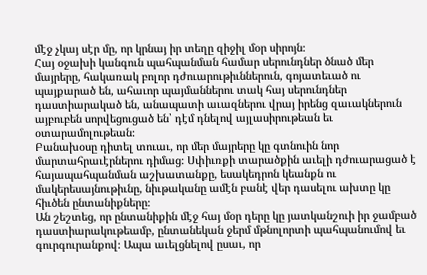մէջ չկայ սէր մը, որ կրնայ իր տեղը զիջիլ մօր սիրոյն։
Հայ օջախի կանգուն պահպանման համար սերունդներ ծնած մեր մայրերը, հակառակ բոլոր դժուարութիւններուն, գոյատեւած ու պայքարած են, ահաւոր պայմաններու տակ հայ սերունդներ դաստիարակած են, անապատի աւազներու վրայ իրենց զաւակներուն այբուբեն սորվեցուցած են՝ դէմ դնելով այլասիրութեան եւ օտարամոլութեան։
Բանախօսը դիտել տուաւ, որ մեր մայրերը կը գտնուին նոր մարտահրաւէրներու դիմաց։ Սփիւռքի տարածքին աւելի դժուարացած է հայապահպանման աշխատանքը, եսակեդրոն կեանքն ու մակերեսայնութիւնը, նիւթականը ամէն բանէ վեր դասելու ախտը կը հիւծեն ընտանիքները։
Ան շեշտեց, որ ընտանիքին մէջ հայ մօր դերը կը յատկանշուի իր ջամբած դաստիարակութեամբ, ընտանեկան ջերմ մթնոլորտի պահպանումով եւ գուրգուրանքով։ Ապա աւելցնելով ըսաւ, որ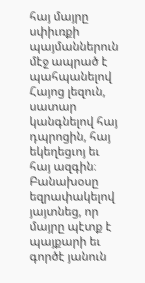հայ մայրը սփիւռքի պայմաններուն մէջ ապրած է պահպանելով Հայոց լեզուն, սատար կանգնելով հայ դպրոցին, հայ եկեղեցւոյ եւ հայ ազգին։
Բանախօսը եզրափակելով յայտնեց, որ մայրը պէտք է պայքարի եւ գործէ յանուն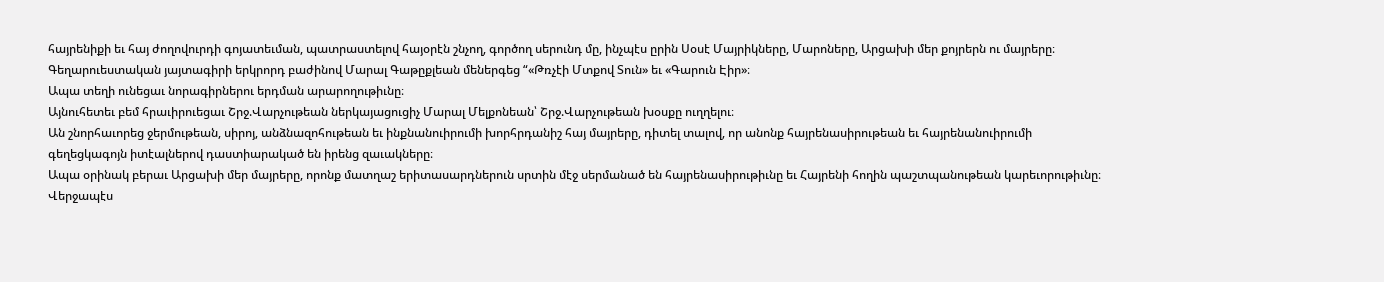հայրենիքի եւ հայ ժողովուրդի գոյատեւման, պատրաստելով հայօրէն շնչող, գործող սերունդ մը, ինչպէս ըրին Սօսէ Մայրիկները, Մարոները, Արցախի մեր քոյրերն ու մայրերը։
Գեղարուեստական յայտագիրի երկրորդ բաժինով Մարալ Գաթըքլեան մեներգեց “«Թռչէի Մտքով Տուն» եւ «Գարուն Էիր»։
Ապա տեղի ունեցաւ նորագիրներու երդման արարողութիւնը։
Այնուհետեւ բեմ հրաւիրուեցաւ Շրջ.Վարչութեան ներկայացուցիչ Մարալ Մելքոնեան՝ Շրջ.Վարչութեան խօսքը ուղղելու։
Ան շնորհաւորեց ջերմութեան, սիրոյ, անձնազոհութեան եւ ինքնանուիրումի խորհրդանիշ հայ մայրերը, դիտել տալով, որ անոնք հայրենասիրութեան եւ հայրենանուիրումի գեղեցկագոյն իտէալներով դաստիարակած են իրենց զաւակները։
Ապա օրինակ բերաւ Արցախի մեր մայրերը, որոնք մատղաշ երիտասարդներուն սրտին մէջ սերմանած են հայրենասիրութիւնը եւ Հայրենի հողին պաշտպանութեան կարեւորութիւնը։
Վերջապէս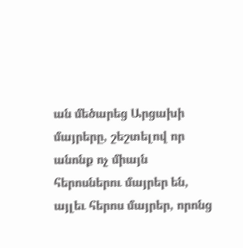ան մեծարեց Արցախի մայրերը, շեշտելով որ անոնք ոչ միայն հերոսներու մայրեր են, այլեւ հերոս մայրեր, որոնց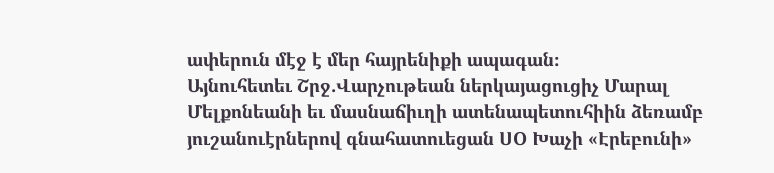ափերուն մէջ է մեր հայրենիքի ապագան։
Այնուհետեւ Շրջ.Վարչութեան ներկայացուցիչ Մարալ Մելքոնեանի եւ մասնաճիւղի ատենապետուհիին ձեռամբ յուշանուէրներով գնահատուեցան ՍՕ Խաչի «Էրեբունի»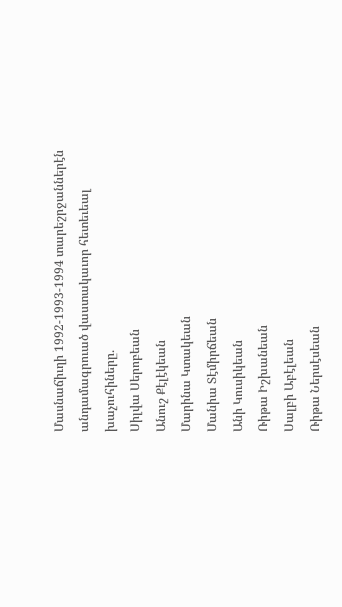Մասնաճիւղի 1992-1993-1994 տարեշրջաններէն անդամագրուած վաստակաւոր հետեւեալ խաչուհիները.
Սիլվա Սերոբեան
Անուշ Քէլէկեան
Մարինա Կտակեան
Մանիա Տէմիրճեան
Անի Կուսիկեան
Ռիթա Իշխանեան
Սալբի Աբէլեան
Ռիթա Ներսէսեան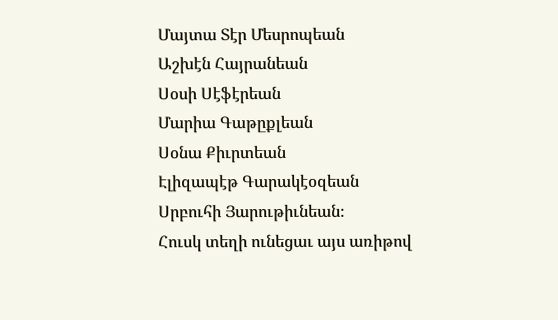Մայտա Տէր Մեսրոպեան
Աշխէն Հայրանեան
Սօսի Սէֆէրեան
Մարիա Գաթըքլեան
Սօնա Քիւրտեան
Էլիզապէթ Գարակէօզեան
Սրբուհի Յարութիւնեան։
Հուսկ տեղի ունեցաւ այս առիթով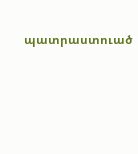պատրաստուած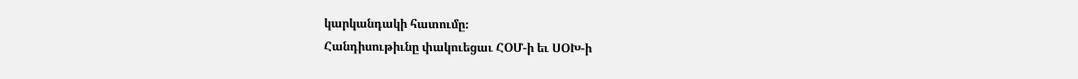կարկանդակի հատումը։
Հանդիսութիւնը փակուեցաւ ՀՕՄ-ի եւ ՍՕԽ-ի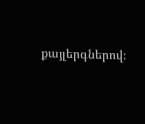քայլերգներով։